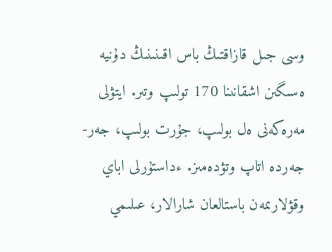وسى جىل قازاقتىڭ باس اقىنىنىڭ دۇنيە ەسىگىن اشقانىنا 170 تولىپ وتىر. ايتۋلى مەرەكەنى ەل بولىپ، جۇرت بولىپ، جەر-جەردە اتاپ وتۋدەمىز. ءداستۇرلى اباي وقۋلارىمەن باستالعان شارالار، عىلىمي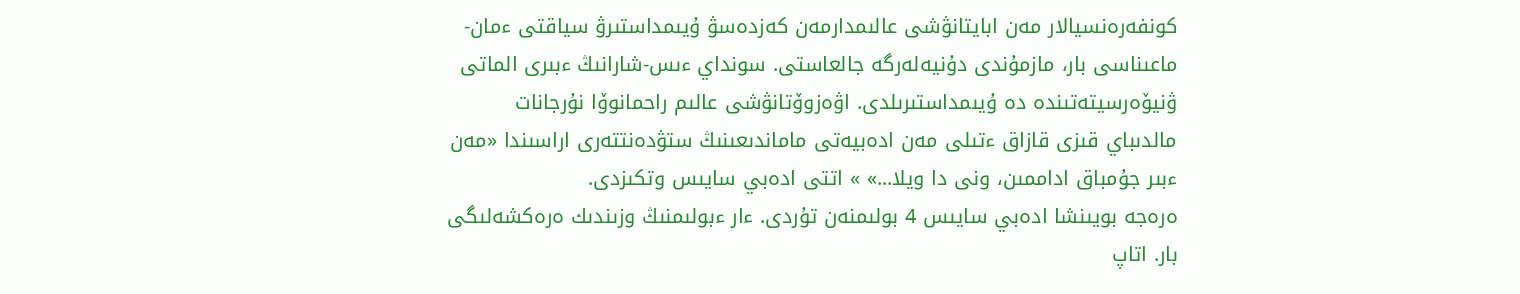كونفەرەنسيالار مەن ابايتانۋشى عالىمدارمەن كەزدەسۋ ۇيىمداستىرۋ سياقتى ءمان-ماعىناسى بار، مازمۇندى دۇنيەلەرگە جالعاستى. سونداي ءىس-شارانىڭ ءبىرى الماتى ۋنيۆەرسيتەتىندە دە ۇيىمداستىرىلدى. اۋەزوۆتانۋشى عالىم راحمانوۆا نۇرجانات مالدىباي قىزى قازاق ءتىلى مەن ادەبيەتى ماماندىعىنىڭ ستۋدەنتتەرى اراسىندا «مەن ءبىر جۇمباق اداممىن، ونى دا ويلا...» » اتتى ادەبي سايىس وتكىزدى.
ەرەجە بويىنشا ادەبي سايىس 4 بولىمنەن تۇردى. ءار ءبولىمنىڭ وزىندىك ەرەكشەلىگى بار. اتاپ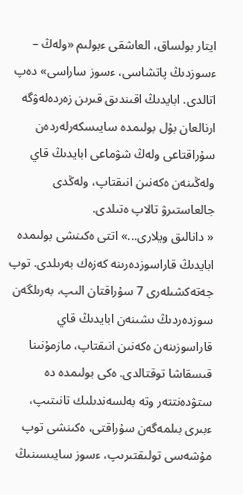ايتار بولساق، العاشقى ءبولىم «ولەڭ – ءسوزدىڭ پاتشاسى، ءسوز ساراسى» دەپ اتالدى. ابايدىڭ اقىندىق قىرىن زەردەلەۋگە ارنالعان بۇل بولىمدە سايىسكەرلەردەن سۇراقتاعى ولەڭ شۋماعى ابايدىڭ قاي ولەڭىنەن ەكەنىن انىقتاپ، ولەڭدى جالعاستىرۋ تالاپ ەتىلدى.
« دانالىق ويلارى...» اتتى ەكىنشى بولىمدە ابايدىڭ قاراسوزدەرىنە كەزەك بەرىلدى. توپ جەتەكشىلەرى 7 سۇراقتان الىپ، بەرىلگەن سوزدەردىڭ ىشىنەن ابايدىڭ قاي قاراسوزىنەن ەكەنىن انىقتاپ، مازمۇنىنا قىسقاشا توقتالدى. ەكى بولىمدە دە ستۋدەنتتەر وتە بەلسەندىلىك تانىتىپ، ءبىرى بىلمەگەن سۇراقتى، ەكىنشى توپ مۇشەسى تولىقتىرىپ، ءسوز سايىسىنىڭ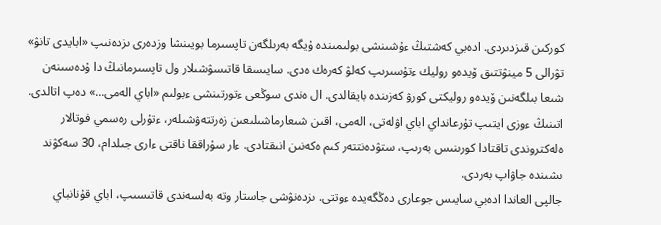كوركىن قىزدىردى. ادەبي كەشتىڭ ءۇشىنشى بولىمىندە ۇيگە بەرىلگەن تاپسىرما بويىنشا وزدەرى ىزدەنىپ «ابايدى تانۋ» تۋرالى 5 مينۋتتىق ۆيدەو روليك ءتۇسىرىپ كەلۋ كەرەك ەدى. سايىسقا قاتىسۋشىلار ول تاپسىرمانىڭ دا ۇدەسىنەن شىعا بىلگەنىن ۆيدەو روليكتى كورۋ كەزىندە بايقالدى. ال ەندى سوڭعى ءتورتىنشى ءبولىم «اباي الەمى...» دەپ اتالدى. اتىنىڭ ءوزى ايتىپ تۇرعانداي اباي اۋلەتى، الەمى، اقىن شىعارماشىلىعىن زەرتتەۋشىلەر، ءتۇرلى رەسمي فوتالار ەلەكتروندى تاقتادا كورىنىس بەرىپ، ستۋدەنتتەر كىم ەكەنىن انىقتادى. ءار سۇراققا ناقتى ءارى جىلدام، 30 سەكۋند ىشىندە جاۋاپ بەردى.
جالپى العاندا ادەبي سايىس جوعارى دەڭگەيدە ءوتتى. ىزدەنۋشى جاستار وتە بەلسەندى قاتىسىپ، اباي قۇنانباي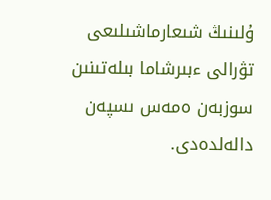ۇلىنىڭ شىعارماشىلىعى تۋرالى ءبىرشاما بىلەتىنىن سوزبەن ەمەس ىسپەن دالەلدەدى.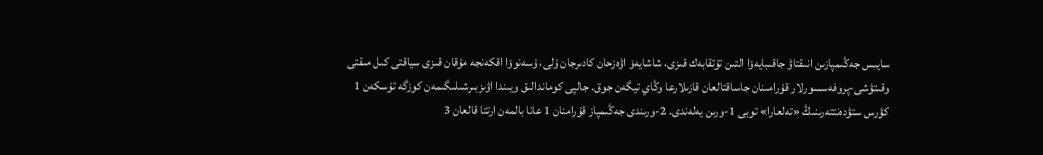سايىس جەڭىمپازىن انىقتاۋ جاقىبايەۆا التىن تۇتقابەك قىزى، شاشايەۆ اۋەزحان كادىرجان ۇلى، ۇسەنوۆا اقكەنجە مۇقان قىزى سياقتى كىل مىقتى وقىتۋشى-پروفەسسورلار قۇرامىنان جاساقتالعان قازىلارعا وڭاي تيگەن جوق. جالپى كوماندالىق ويىندا اۋىزبىرشىلىگىمەن كوزگە تۇسكەن 1 كۋرس ستۋدەنتتەرىنىڭ «تەلعارا» توبى 1-ورىن يەلەندى. 2-ورىندى جەڭىمپاز قۇرامنان 1 عانا بالمەن ارتتا قالعان 3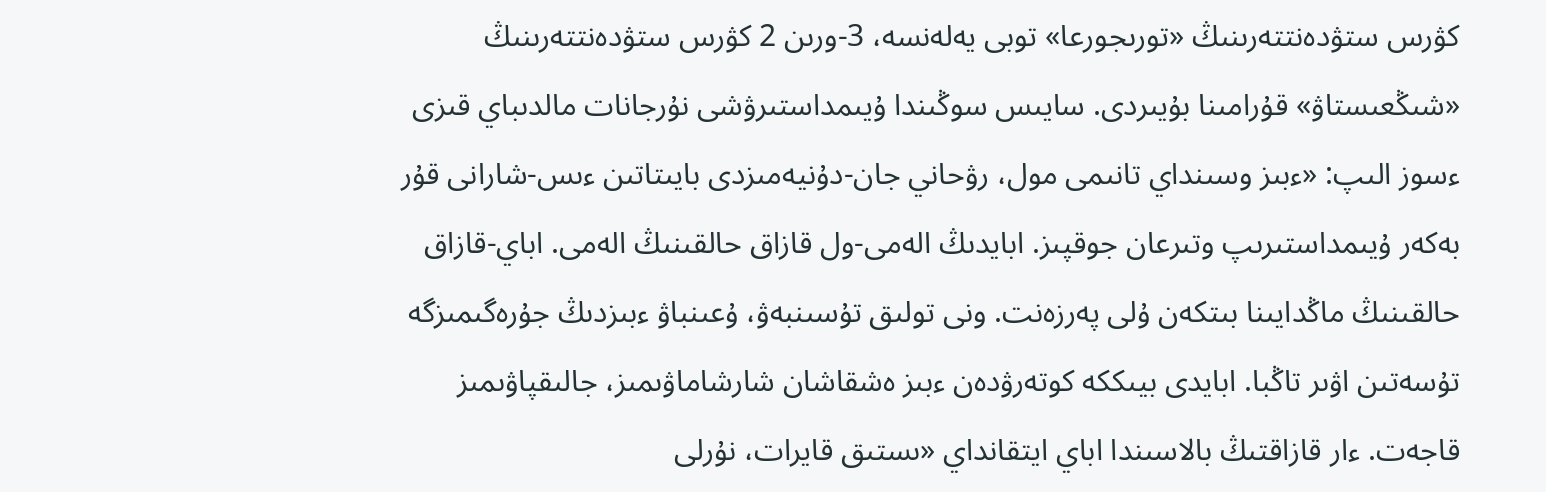كۋرس ستۋدەنتتەرىنىڭ «تورىجورعا» توبى يەلەنسە، 3-ورىن 2 كۋرس ستۋدەنتتەرىنىڭ «شىڭعىستاۋ» قۇرامىنا بۇيىردى. سايىس سوڭىندا ۇيىمداستىرۋشى نۇرجانات مالدىباي قىزى ءسوز الىپ: «ءبىز وسىنداي تانىمى مول، رۋحاني جان-دۇنيەمىزدى بايىتاتىن ءىس-شارانى قۇر بەكەر ۇيىمداستىرىپ وتىرعان جوقپىز. ابايدىڭ الەمى-ول قازاق حالقىنىڭ الەمى. اباي-قازاق حالقىنىڭ ماڭدايىنا بىتكەن ۇلى پەرزەنت. ونى تولىق تۇسىنبەۋ، ۇعىنباۋ ءبىزدىڭ جۇرەگىمىزگە تۇسەتىن اۋىر تاڭبا. ابايدى بيىككە كوتەرۋدەن ءبىز ەشقاشان شارشاماۋىمىز، جالىقپاۋىمىز قاجەت. ءار قازاقتىڭ بالاسىندا اباي ايتقانداي «ىستىق قايرات، نۇرلى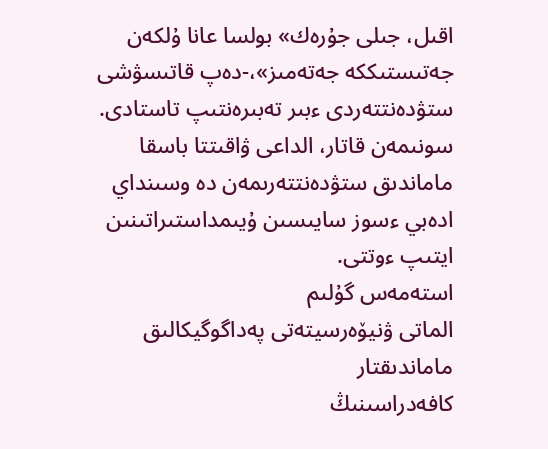اقىل، جىلى جۇرەك» بولسا عانا ۇلكەن جەتىستىككە جەتەمىز»،-دەپ قاتىسۋشى ستۋدەنتتەردى ءبىر تەبىرەنتىپ تاستادى. سونىمەن قاتار، الداعى ۋاقىتتا باسقا ماماندىق ستۋدەنتتەرىمەن دە وسىنداي ادەبي ءسوز سايىسىن ۇيىمداستىراتىنىن ايتىپ ءوتتى.
استەمەس گۇلىم
الماتى ۋنيۆەرسيتەتى پەداگوگيكالىق ماماندىقتار
كافەدراسىنىڭ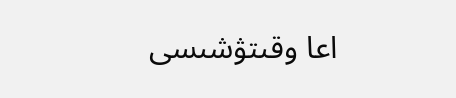اعا وقىتۋشىسى